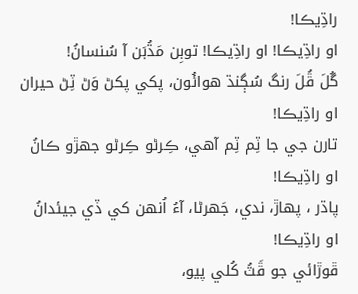راڌِيڪا!
او راڌِيڪا! او راڌِيڪا! توبِن مَڌُبَن آ سُنسانُ!
گُلَ ڦُلَ رنگ سُڳنڌ هوائُون، پکي پکڻ وَڻ ٽِڻ حيران
او راڌِيڪا!
تارن جي جا ٽِم ٽِم آهي، ڪِرڻو ڪِرڻو جهڙو ڪانُ
او راڌِيڪا!
پاڌر ، پهاڙ، ندي، جَهرڻا، آءُ اُنهن کي ڏي جيئدانُ
او راڌِيڪا!
ڦوڙائي جو ڦَٽُ کُلي پيو،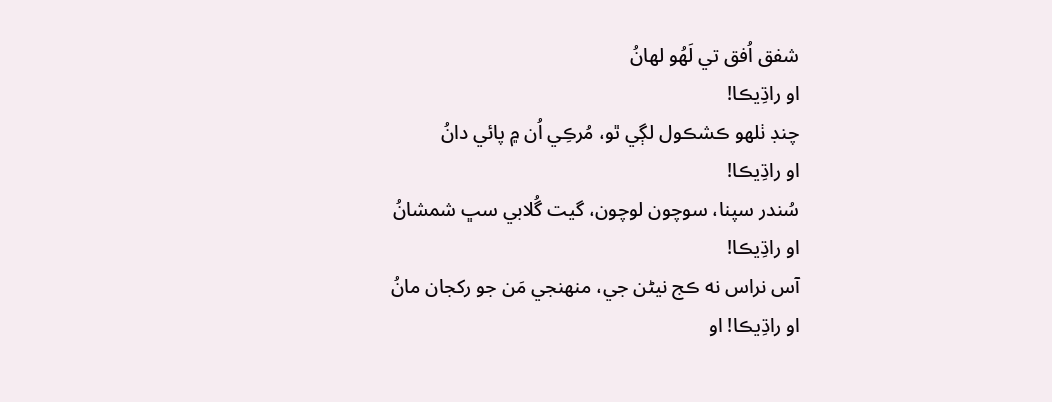شفق اُفق تي لَهُو لهانُ
او راڌِيڪا!
چنڊ ٺلهو ڪشڪول لڳي ٿو، مُرڪِي اُن ۾ پائي دانُ
او راڌِيڪا!
سُندر سپنا، سوچون لوچون، گيت گُلابي سڀ شمشانُ
او راڌِيڪا!
آس نراس نه ڪج نيڻن جي، منهنجي مَن جو رکجان مانُ
او راڌِيڪا! او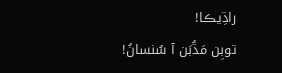راڌِيڪا!
توبِن مَڌُبَن آ سُنسانُ!